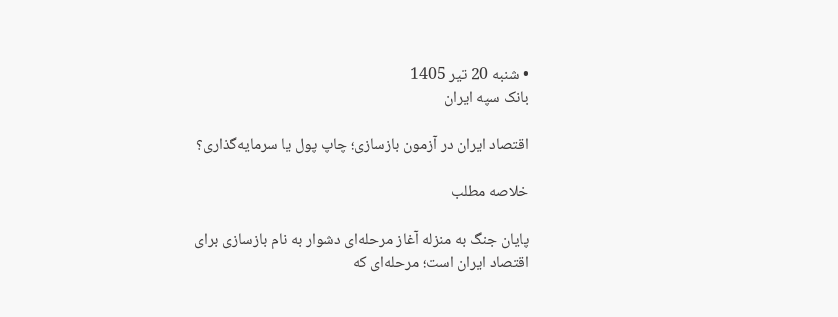• شنبه 20 تیر 1405
بانک سپه ایران

اقتصاد ایران در آزمون بازسازی؛ چاپ پول یا سرمایه‌گذاری؟

خلاصه مطلب

پایان جنگ به منزله آغاز مرحله‌ای دشوار به نام بازسازی برای اقتصاد ایران است؛ مرحله‌ای که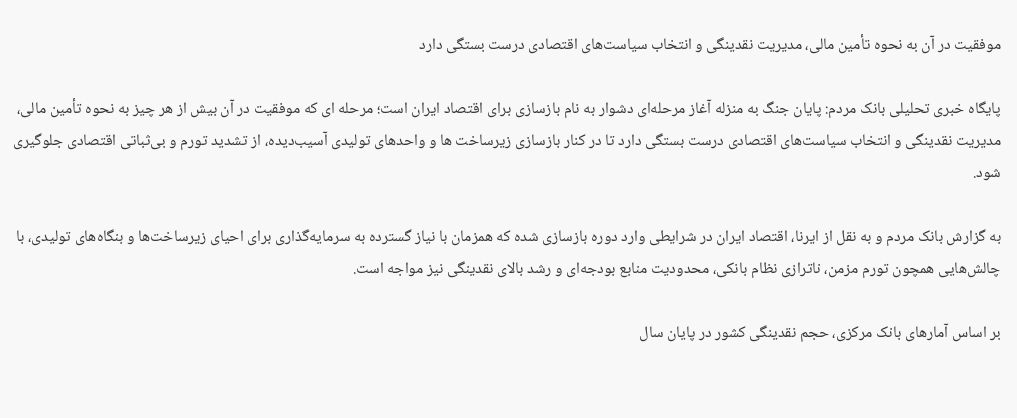موفقیت در آن به نحوه تأمین مالی، مدیریت نقدینگی و انتخاب سیاست‌های اقتصادی درست بستگی دارد

پایگاه خبری تحلیلی بانک مردم: پایان جنگ به منزله آغاز مرحله‌ای دشوار به نام بازسازی برای اقتصاد ایران است؛ مرحله ای که موفقیت در آن بیش از هر چیز به نحوه تأمین مالی، مدیریت نقدینگی و انتخاب سیاست‌های اقتصادی درست بستگی دارد تا در کنار بازسازی زیرساخت ها و واحدهای تولیدی آسیب‌دیده، از تشدید تورم و بی‌ثباتی اقتصادی جلوگیری شود.

به گزارش بانک مردم و به نقل از ایرنا، اقتصاد ایران در شرایطی وارد دوره بازسازی شده که همزمان با نیاز گسترده به سرمایه‌گذاری برای احیای زیرساخت‌ها و بنگاه‌های تولیدی، با چالش‌هایی همچون تورم مزمن، ناترازی نظام بانکی، محدودیت منابع بودجه‌ای و رشد بالای نقدینگی نیز مواجه است.

بر اساس آمارهای بانک مرکزی، حجم نقدینگی کشور در پایان سال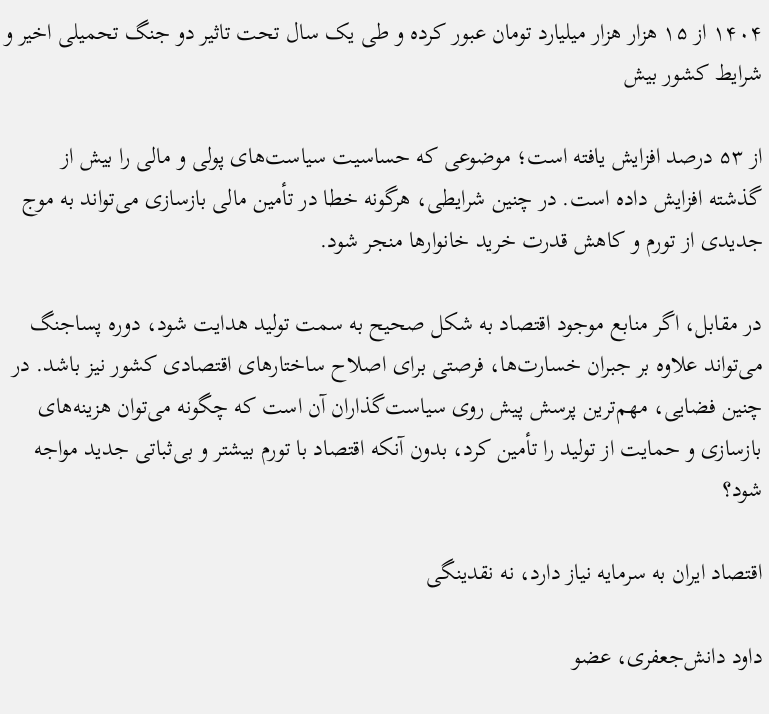۱۴۰۴ از ۱۵ هزار هزار میلیارد تومان عبور کرده و طی یک سال تحت تاثیر دو جنگ تحمیلی اخیر و شرایط کشور بیش

از ۵۳ درصد افزایش یافته است؛ موضوعی که حساسیت سیاست‌های پولی و مالی را بیش از گذشته افزایش داده است. در چنین شرایطی، هرگونه خطا در تأمین مالی بازسازی می‌تواند به موج جدیدی از تورم و کاهش قدرت خرید خانوارها منجر شود.

در مقابل، اگر منابع موجود اقتصاد به شکل صحیح به سمت تولید هدایت شود، دوره پساجنگ می‌تواند علاوه بر جبران خسارت‌ها، فرصتی برای اصلاح ساختارهای اقتصادی کشور نیز باشد. در چنین فضایی، مهم‌ترین پرسش پیش روی سیاست‌گذاران آن است که چگونه می‌توان هزینه‌های بازسازی و حمایت از تولید را تأمین کرد، بدون آنکه اقتصاد با تورم بیشتر و بی‌ثباتی جدید مواجه شود؟

اقتصاد ایران به سرمایه نیاز دارد، نه نقدینگی

داود دانش‌جعفری، عضو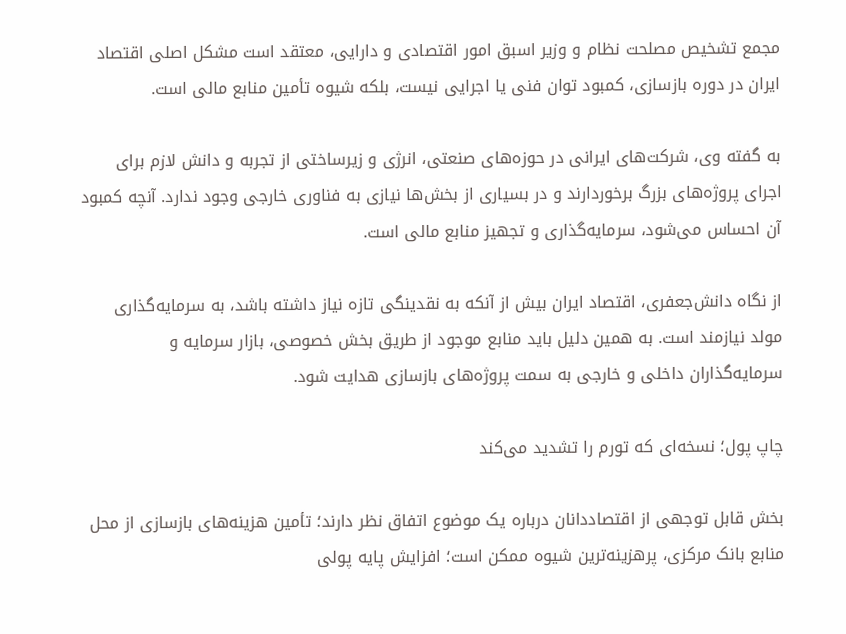مجمع تشخیص مصلحت نظام و وزیر اسبق امور اقتصادی و دارایی، معتقد است مشکل اصلی اقتصاد ایران در دوره بازسازی، کمبود توان فنی یا اجرایی نیست، بلکه شیوه تأمین منابع مالی است.

به گفته وی، شرکت‌های ایرانی در حوزه‌های صنعتی، انرژی و زیرساختی از تجربه و دانش لازم برای اجرای پروژه‌های بزرگ برخوردارند و در بسیاری از بخش‌ها نیازی به فناوری خارجی وجود ندارد. آنچه کمبود آن احساس می‌شود، سرمایه‌گذاری و تجهیز منابع مالی است.

از نگاه دانش‌جعفری، اقتصاد ایران بیش از آنکه به نقدینگی تازه نیاز داشته باشد، به سرمایه‌گذاری مولد نیازمند است. به همین دلیل باید منابع موجود از طریق بخش خصوصی، بازار سرمایه و سرمایه‌گذاران داخلی و خارجی به سمت پروژه‌های بازسازی هدایت شود.

چاپ پول؛ نسخه‌ای که تورم را تشدید می‌کند

بخش قابل توجهی از اقتصاددانان درباره یک موضوع اتفاق نظر دارند؛ تأمین هزینه‌های بازسازی از محل منابع بانک مرکزی، پرهزینه‌ترین شیوه ممکن است؛ افزایش پایه پولی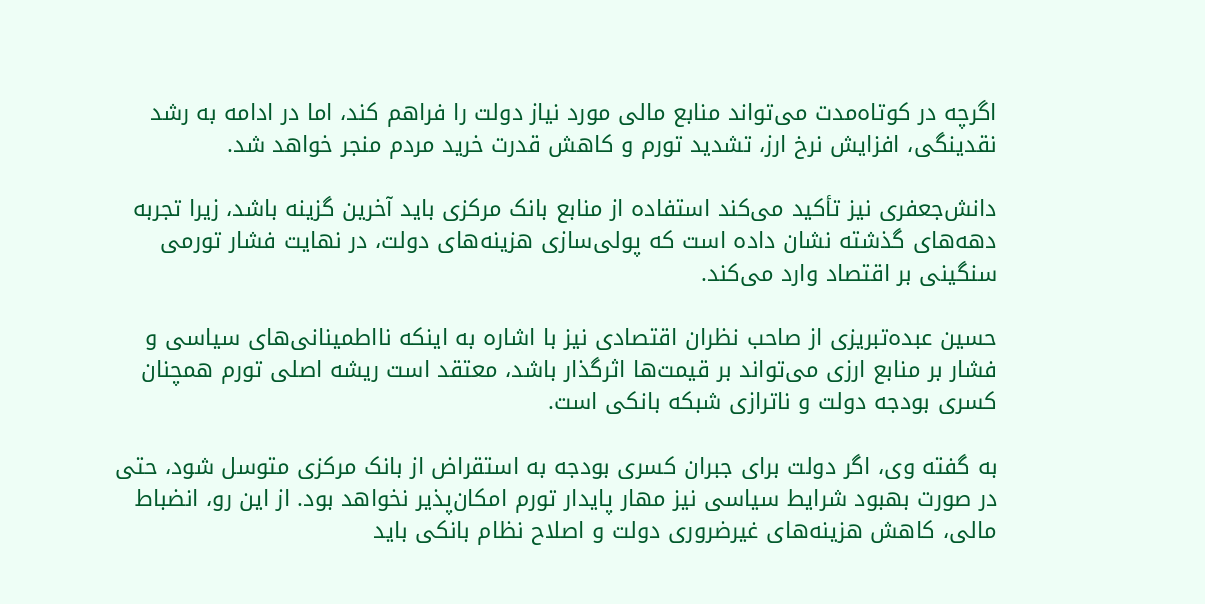اگرچه در کوتاه‌مدت می‌تواند منابع مالی مورد نیاز دولت را فراهم کند، اما در ادامه به رشد نقدینگی، افزایش نرخ ارز، تشدید تورم و کاهش قدرت خرید مردم منجر خواهد شد.

دانش‌جعفری نیز تأکید می‌کند استفاده از منابع بانک مرکزی باید آخرین گزینه باشد، زیرا تجربه دهه‌های گذشته نشان داده است که پولی‌سازی هزینه‌های دولت، در نهایت فشار تورمی سنگینی بر اقتصاد وارد می‌کند.

حسین عبده‌تبریزی از صاحب نظران اقتصادی نیز با اشاره به اینکه نااطمینانی‌های سیاسی و فشار بر منابع ارزی می‌تواند بر قیمت‌ها اثرگذار باشد، معتقد است ریشه اصلی تورم همچنان کسری بودجه دولت و ناترازی شبکه بانکی است.

به گفته وی، اگر دولت برای جبران کسری بودجه به استقراض از بانک مرکزی متوسل شود، حتی در صورت بهبود شرایط سیاسی نیز مهار پایدار تورم امکان‌پذیر نخواهد بود. از این رو، انضباط مالی، کاهش هزینه‌های غیرضروری دولت و اصلاح نظام بانکی باید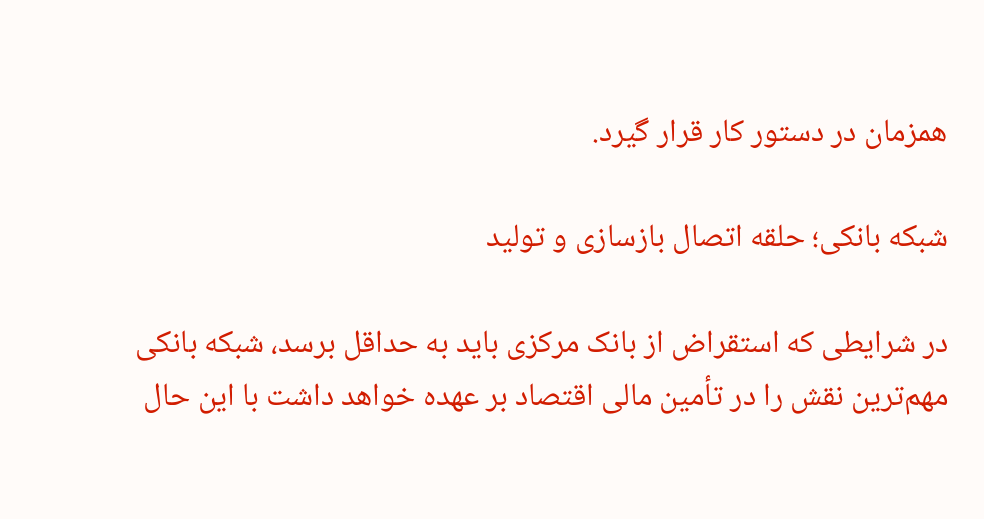همزمان در دستور کار قرار گیرد.

شبکه بانکی؛ حلقه اتصال بازسازی و تولید

در شرایطی که استقراض از بانک مرکزی باید به حداقل برسد، شبکه بانکی مهم‌ترین نقش را در تأمین مالی اقتصاد بر عهده خواهد داشت با این حال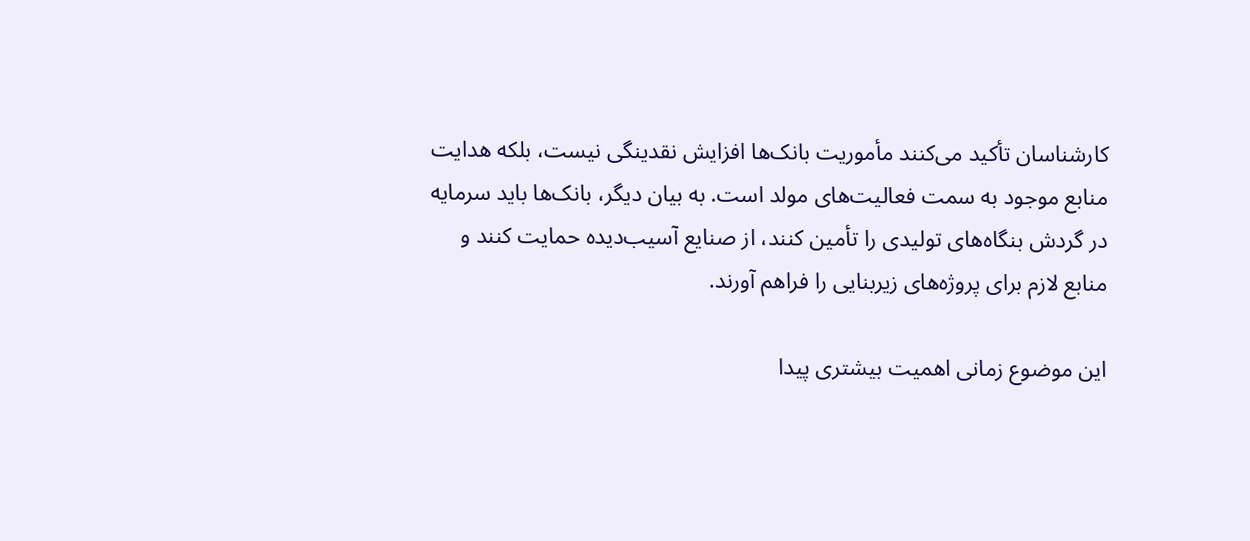کارشناسان تأکید می‌کنند مأموریت بانک‌ها افزایش نقدینگی نیست، بلکه هدایت منابع موجود به سمت فعالیت‌های مولد است. به بیان دیگر، بانک‌ها باید سرمایه در گردش بنگاه‌های تولیدی را تأمین کنند، از صنایع آسیب‌دیده حمایت کنند و منابع لازم برای پروژه‌های زیربنایی را فراهم آورند.

این موضوع زمانی اهمیت بیشتری پیدا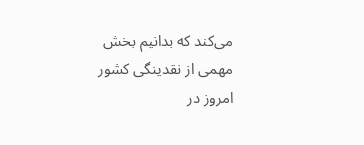می‌کند که بدانیم بخش مهمی از نقدینگی کشور امروز در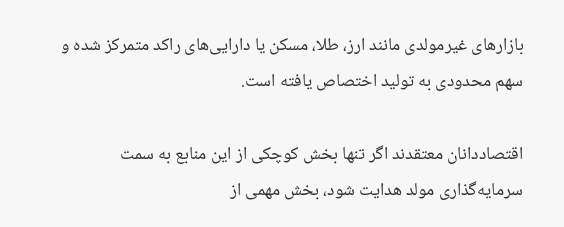بازارهای غیرمولدی مانند ارز، طلا، مسکن یا دارایی‌های راکد متمرکز شده و سهم محدودی به تولید اختصاص یافته است.

اقتصاددانان معتقدند اگر تنها بخش کوچکی از این منابع به سمت سرمایه‌گذاری مولد هدایت شود، بخش مهمی از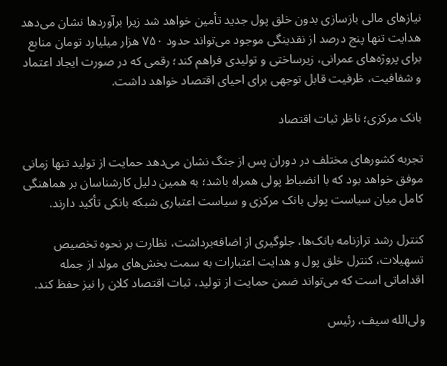نیازهای مالی بازسازی بدون خلق پول جدید تأمین خواهد شد زیرا برآوردها نشان می‌دهد هدایت تنها پنج درصد از نقدینگی موجود می‌تواند حدود ۷۵۰ هزار میلیارد تومان منابع برای پروژه‌های عمرانی، زیرساختی و تولیدی فراهم کند؛ رقمی که در صورت ایجاد اعتماد و شفافیت، ظرفیت قابل توجهی برای احیای اقتصاد خواهد داشت.

بانک مرکزی؛ ناظر ثبات اقتصاد

تجربه کشورهای مختلف در دوران پس از جنگ نشان می‌دهد حمایت از تولید تنها زمانی موفق خواهد بود که با انضباط پولی همراه باشد؛ به همین دلیل کارشناسان بر هماهنگی کامل میان سیاست پولی بانک مرکزی و سیاست اعتباری شبکه بانکی تأکید دارند.

کنترل رشد ترازنامه بانک‌ها، جلوگیری از اضافه‌برداشت، نظارت بر نحوه تخصیص تسهیلات، کنترل خلق پول و هدایت اعتبارات به سمت بخش‌های مولد از جمله اقداماتی است که می‌تواند ضمن حمایت از تولید، ثبات اقتصاد کلان را نیز حفظ کند.

ولی‌الله سیف، رئیس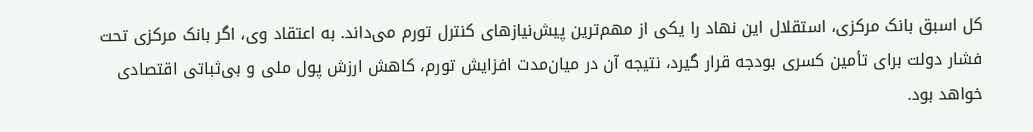کل اسبق بانک مرکزی، استقلال این نهاد را یکی از مهم‌ترین پیش‌نیازهای کنترل تورم می‌داند. به اعتقاد وی، اگر بانک مرکزی تحت فشار دولت برای تأمین کسری بودجه قرار گیرد، نتیجه آن در میان‌مدت افزایش تورم، کاهش ارزش پول ملی و بی‌ثباتی اقتصادی خواهد بود.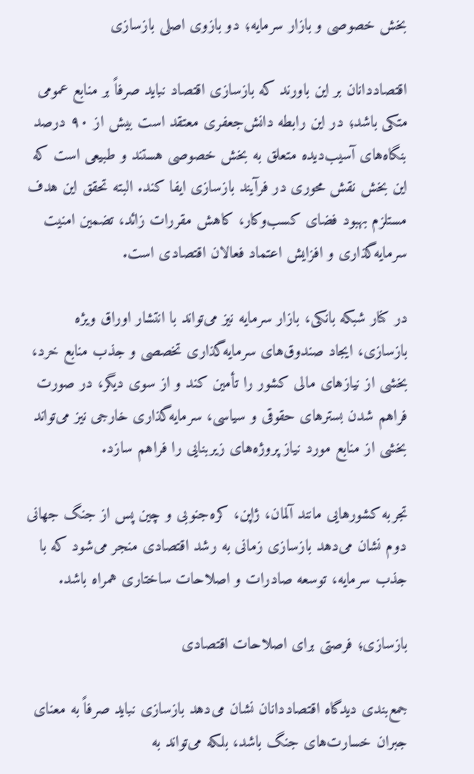بخش خصوصی و بازار سرمایه؛ دو بازوی اصلی بازسازی

اقتصاددانان بر این باورند که بازسازی اقتصاد نباید صرفاً بر منابع عمومی متکی باشد؛ در این رابطه دانش‌جعفری معتقد است بیش از ۹۰ درصد بنگاه‌های آسیب‌دیده متعلق به بخش خصوصی هستند و طبیعی است که این بخش نقش محوری در فرآیند بازسازی ایفا کند. البته تحقق این هدف مستلزم بهبود فضای کسب‌وکار، کاهش مقررات زائد، تضمین امنیت سرمایه‌گذاری و افزایش اعتماد فعالان اقتصادی است.

در کنار شبکه بانکی، بازار سرمایه نیز می‌تواند با انتشار اوراق ویژه بازسازی، ایجاد صندوق‌های سرمایه‌گذاری تخصصی و جذب منابع خرد، بخشی از نیازهای مالی کشور را تأمین کند و از سوی دیگر، در صورت فراهم شدن بسترهای حقوقی و سیاسی، سرمایه‌گذاری خارجی نیز می‌تواند بخشی از منابع مورد نیاز پروژه‌های زیربنایی را فراهم سازد.

تجربه کشورهایی مانند آلمان، ژاپن، کره‌جنوبی و چین پس از جنگ جهانی دوم نشان می‌دهد بازسازی زمانی به رشد اقتصادی منجر می‌شود که با جذب سرمایه، توسعه صادرات و اصلاحات ساختاری همراه باشد.

بازسازی؛ فرصتی برای اصلاحات اقتصادی

جمع‌بندی دیدگاه اقتصاددانان نشان می‌دهد بازسازی نباید صرفاً به معنای جبران خسارت‌های جنگ باشد، بلکه می‌تواند به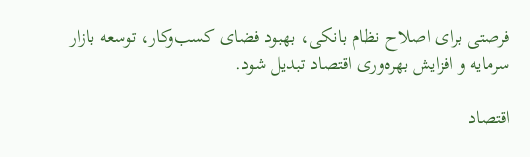فرصتی برای اصلاح نظام بانکی، بهبود فضای کسب‌وکار، توسعه بازار سرمایه و افزایش بهره‌وری اقتصاد تبدیل شود.

اقتصاد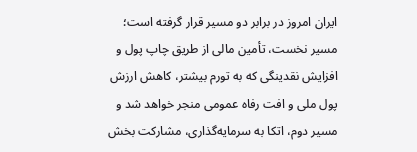ایران امروز در برابر دو مسیر قرار گرفته است؛ مسیر نخست، تأمین مالی از طریق چاپ پول و افزایش نقدینگی که به تورم بیشتر، کاهش ارزش پول ملی و افت رفاه عمومی منجر خواهد شد و مسیر دوم، اتکا به سرمایه‌گذاری، مشارکت بخش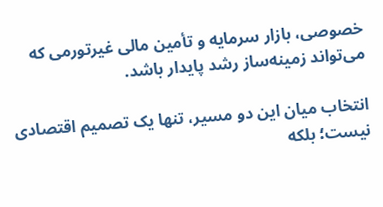خصوصی، بازار سرمایه و تأمین مالی غیرتورمی که می‌تواند زمینه‌ساز رشد پایدار باشد.

انتخاب میان این دو مسیر، تنها یک تصمیم اقتصادی نیست؛ بلکه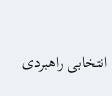انتخابی راهبردی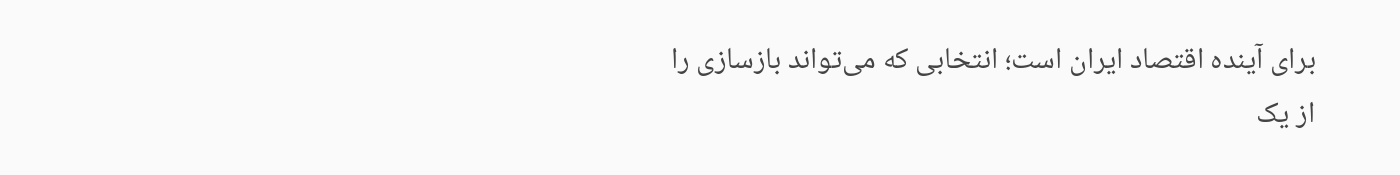برای آینده اقتصاد ایران است؛ انتخابی که می‌تواند بازسازی را از یک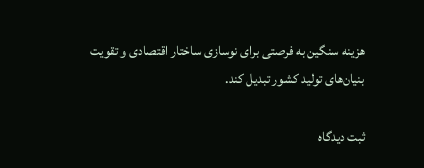هزینه سنگین به فرصتی برای نوسازی ساختار اقتصادی و تقویت بنیان‌های تولید کشور تبدیل کند.

ثبت دیدگاه